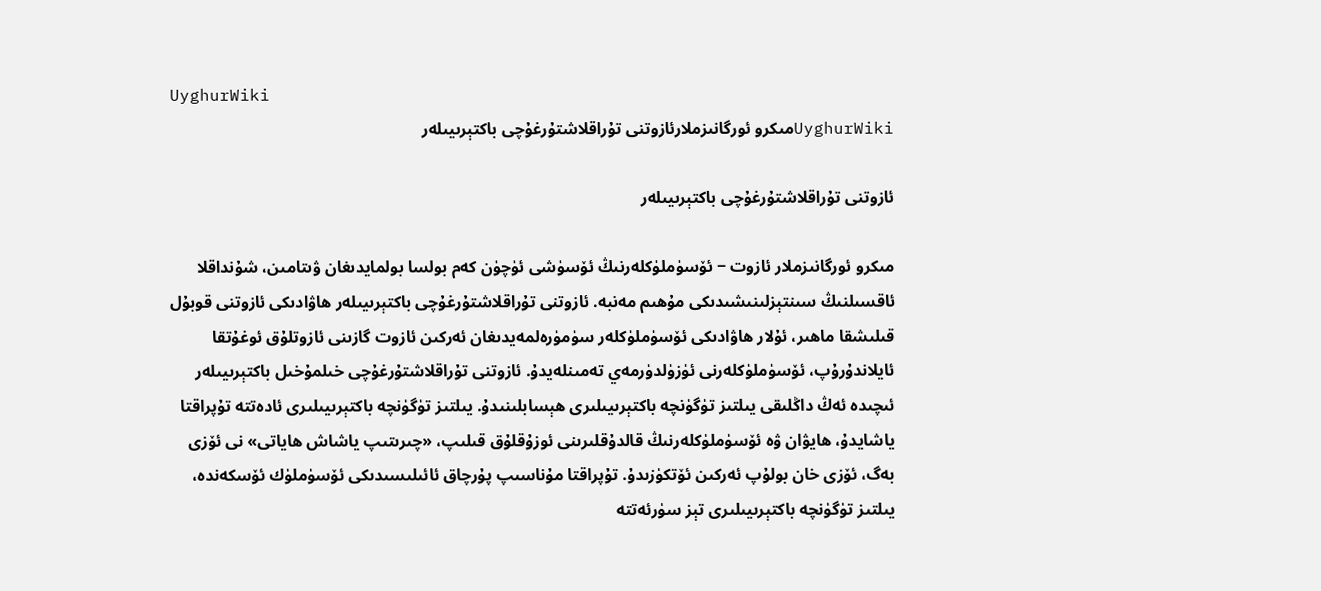UyghurWiki
UyghurWikiمىكرو ئورگانىزملارئازوتنى تۇراقلاشتۇرغۇچى باكتېرىيىلەر

ئازوتنى تۇراقلاشتۇرغۇچى باكتېرىيىلەر

مىكرو ئورگانىزملار ئازوت − ئۆسۈملۈكلەرنىڭ ئۆسۈشى ئۈچۈن كەم بولسا بولمايدىغان ۋىتامىن، شۇنداقلا ئاقسىلنىڭ سىنتېزلىنىشىدىكى مۇھىم مەنبە. ئازوتنى تۇراقلاشتۇرغۇچى باكتېرىيىلەر ھاۋادىكى ئازوتنى قوبۇل قىلىشقا ماھىر، ئۇلار ھاۋادىكى ئۆسۈملۈكلەر سۈمۈرەلمەيدىغان ئەركىن ئازوت گازىنى ئازوتلۇق ئوغۇتقا ئايلاندۇرۇپ، ئۆسۈملۈكلەرنى ئۈزۈلدۈرمەي تەمىنلەيدۇ. ئازوتنى تۇراقلاشتۇرغۇچى خىلمۇخىل باكتېرىيىلەر ئىچىدە ئەڭ داڭلىقى يىلتىز تۈگۈنچە باكتېرىيىلىرى ھېسابلىنىدۇ. يىلتىز تۈگۈنچە باكتېرىيىلىرى ئادەتتە تۇپراقتا ياشايدۇ، ھايۋان ۋە ئۆسۈملۈكلەرنىڭ قالدۇقلىرىنى ئوزۇقلۇق قىلىپ، «چىرىتىپ ياشاش ھاياتى» نى ئۆزى بەگ، ئۆزى خان بولۇپ ئەركىن ئۆتكۈزىدۇ. تۇپراقتا مۇناسىپ پۇرچاق ئائىلىسىدىكى ئۆسۈملۈك ئۆسكەندە، يىلتىز تۈگۈنچە باكتېرىيىلىرى تېز سۈرئەتتە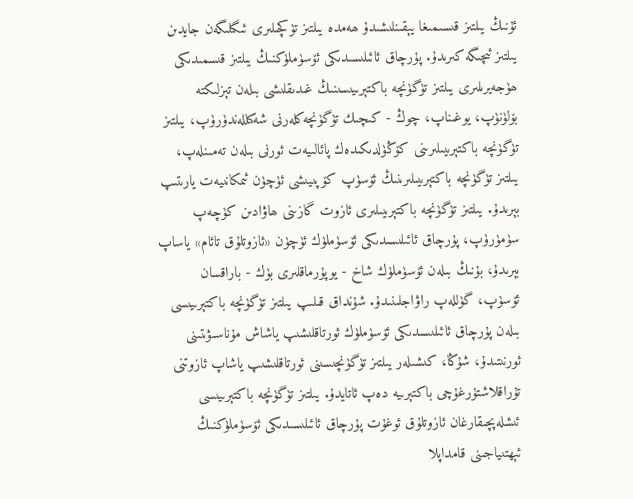ئۇنىڭ يىلتىز قىسىمىغا يېقىنلىشىدۇ ھەمدە يىلتىز تۈكچىلىرى ئىگىلىگەن جايدىن يىلتىز ئىچىگە كىرىدۇ. پۇرچاق ئائىلىسىدىكى ئۆسۈملۈكنىڭ يىلتىز قىسمىدىكى ھۈجەيرىلىرى يىلتىز تۈگۈنچە باكتېرىيىسىنىڭ غىدىقلىشى بىلەن تېزلىكتە بۆلۈنۈپ، يوغىناپ، چوڭ - كىچىك تۈگۈنچەكلەرنى شەكىللەندۈرۈپ، يىلتىز تۈگۈنچە باكتېرىيىلىرىنى كۆڭۈلدىكىدەك پائالىيەت ئورنى بىلەن تەمىنلەپ، يىلتىز تۈگۈنچە باكتېرىيىلىرىنىڭ ئۆسۈپ كۆپىيىشى ئۈچۈن ئىمكانىيەت يارىتىپ بېرىدۇ. يىلتىز تۈگۈنچە باكتېرىيىلىرى ئازوت گازىنى ھاۋادىن كۈچەپ سۈمۈرۈپ، پۇرچاق ئائىلىسىدىكى ئۆسۈملۈك ئۈچۈن «ئازوتلۇق تائام» ياساپ بېرىدۇ، بۇنىڭ بىلەن ئۆسۈملۈك شاخ - يوپۇرماقلىرى بۈك - باراقسان ئۆسۈپ، گۈللەپ راۋاجلىنىدۇ. شۇنداق قىلىپ يىلتىز تۈگۈنچە باكتېرىيىسى بىلەن پۇرچاق ئائىلىسىدىكى ئۆسۈملۈك ئورتاقلىشىپ ياشاش مۇناسىۋىتىنى ئورنىتىدۇ، شۇڭا، كىشىلەر يىلتىز تۈگۈنچىسىنى ئورتاقلىشىپ ياشاپ ئازوتنى تۇراقلاشتۇرغۇچى باكتېرىيە دەپ ئاتايدۇ. يىلتىز تۈگۈنچە باكتېرىيىسى ئىشلەپچىقارغان ئازوتلۇق ئوغۇت پۇرچاق ئائىلىسىدىكى ئۆسۈملۈكنىڭ ئېھتىياجىنى قامداپلا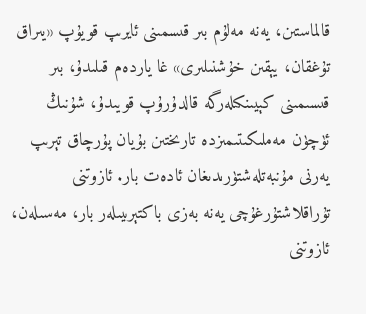قالماستىن، يەنە مەلۇم بىر قىسمىنى ئايرىپ قويۇپ «يىراق تۇغقان، يېقىن خۇشنىلىرى» غا ياردەم قىلىدۇ، بىر قىسىمىنى كېيىنكىلەرگە قالدۇرۇپ قويىدۇ، شۇنىڭ ئۈچۈن مەملىكىتىمىزدە تارىختىن بۇيان پۇرچاق تېرىپ يەرنى مۇنبەتلەشتۈرىدىغان ئادەت بار. ئازوتنى تۇراقلاشتۇرغۇچى يەنە بەزى باكتېرىيىلەر بار، مەسىلەن، ئازوتنى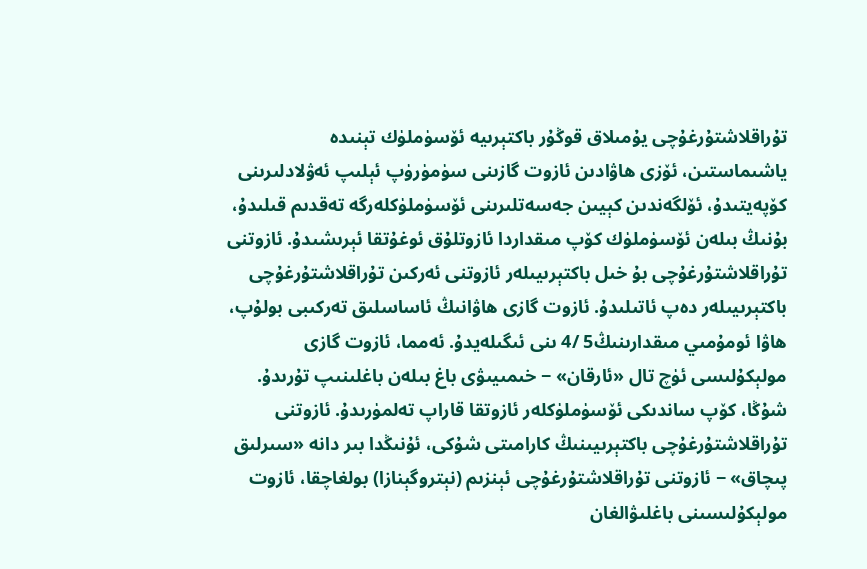تۇراقلاشتۇرغۇچى يۇمىلاق قوڭۇر باكتېرىيە ئۆسۈملۈك تېنىدە ياشىماستىن، ئۆزى ھاۋادىن ئازوت گازىنى سۈمۈرۈپ ئېلىپ ئەۋلادلىرىنى كۆپەيتىدۇ، ئۆلگەندىن كېيىن جەسەتلىرىنى ئۆسۈملۈكلەرگە تەقدىم قىلىدۇ، بۇنىڭ بىلەن ئۆسۈملۈك كۆپ مىقداردا ئازوتلۇق ئوغۇتقا ئېرىشىدۇ. ئازوتنى تۇراقلاشتۇرغۇچى بۇ خىل باكتېرىيىلەر ئازوتنى ئەركىن تۇراقلاشتۇرغۇچى باكتېرىيىلەر دەپ ئاتىلىدۇ. ئازوت گازى ھاۋانىڭ ئاساسلىق تەركىبى بولۇپ، ھاۋا ئومۇمىي مىقدارىنىڭ5 /4 ىنى ئىگىلەيدۇ. ئەمما، ئازوت گازى مولېكۇلىسى ئۈچ تال «ئارقان» − خىمىيىۋى باغ بىلەن باغلىنىپ تۇرىدۇ. شۇڭا، كۆپ ساندىكى ئۆسۈملۈكلەر ئازوتقا قاراپ تەلمۈرىدۇ. ئازوتنى تۇراقلاشتۇرغۇچى باكتېرىيىنىڭ كارامىتى شۇكى، ئۇنىڭدا بىر دانە «سىرلىق پىچاق» − ئازوتنى تۇراقلاشتۇرغۇچى ئېنزىم (نېتروگېنازا) بولغاچقا، ئازوت مولېكۇلىسىنى باغلىۋالغان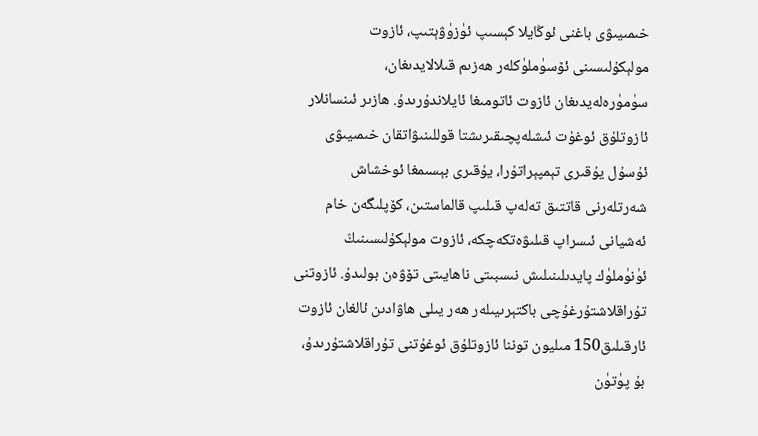خىمىيىۋى باغنى ئوڭايلا كېسىپ ئۈزۈۋېتىپ، ئازوت مولېكۇلىسىنى ئۆسۈملۈكلەر ھەزىم قىلالايدىغان، سۈمۈرەلەيدىغان ئازوت ئاتومىغا ئايلاندۇرىدۇ. ھازىر ئىنسانلار ئازوتلۇق ئوغۇت ئىشلەپچىقىرىشتا قوللىنىۋاتقان خىمىيىۋى ئۇسۇل يۇقىرى تېمپېراتۇرا، يۇقىرى بېسىمغا ئوخشاش شەرتلەرنى قاتتىق تەلەپ قىلىپ قالماستىن، كۆپلىگەن خام ئەشيانى ئىسراپ قىلىۋەتكەچكە، ئازوت مولېكۇلىسىنىڭ ئۈنۈملۈك پايدىلىنىلىش نىسبىتى ناھايىتى تۆۋەن بولىدۇ. ئازوتنى تۇراقلاشتۇرغۇچى باكتېرىيىلەر ھەر يىلى ھاۋادىن ئالغان ئازوت ئارقىلىق150 مىليون توننا ئازوتلۇق ئوغۇتنى تۇراقلاشتۇرىدۇ، بۇ پۈتۈن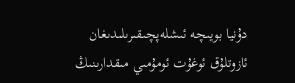دۇنيا بويىچە ئىشلەپچىقىرىلىدىغان ئازوتلۇق ئوغۇت ئومۇمىي مىقدارىنىڭ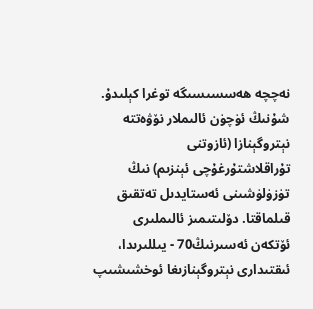نەچچە ھەسسىسىگە توغرا كېلىدۇ. شۇنىڭ ئۈچۈن ئالىملار نۆۋەتتە نېتروگېنازا (ئازوتنى تۇراقلاشتۇرغۇچى ئېنزىم) نىڭ تۈزۈلۈشىنى ئەستايدىل تەتقىق قىلماقتا. دۆلىتىمىز ئالىملىرى ئۆتكەن ئەسىرنىڭ70 - يىللىرىدا، ئىقتىدارى نېتروگېنازىغا ئوخشىشىپ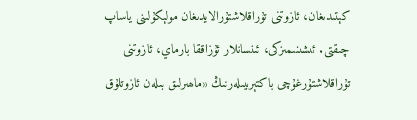كېتىدىغان، ئازوتنى تۇراقلاشتۇرالايدىغان مولېكۇلىنى ياساپ چىقتى. ئىشىنىمىزكى، ئىنسانلار ئۇزاققا بارماي، ئازوتنى تۇراقلاشتۇرغۇچى باكتېرىيىلەرنىڭ «ماھىرلىق بىلەن ئازوتلۇق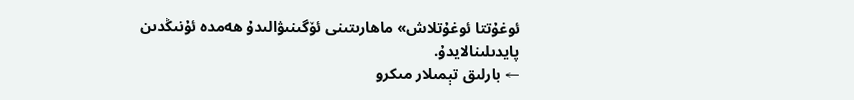ئوغۇتتا ئوغۇتلاش» ماھارىتىنى ئۆگىنىۋالىدۇ ھەمدە ئۇنىڭدىن پايدىلىنالايدۇ.
← بارلىق تېمىلار مىكرو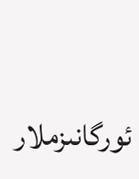ئورگانىزملار